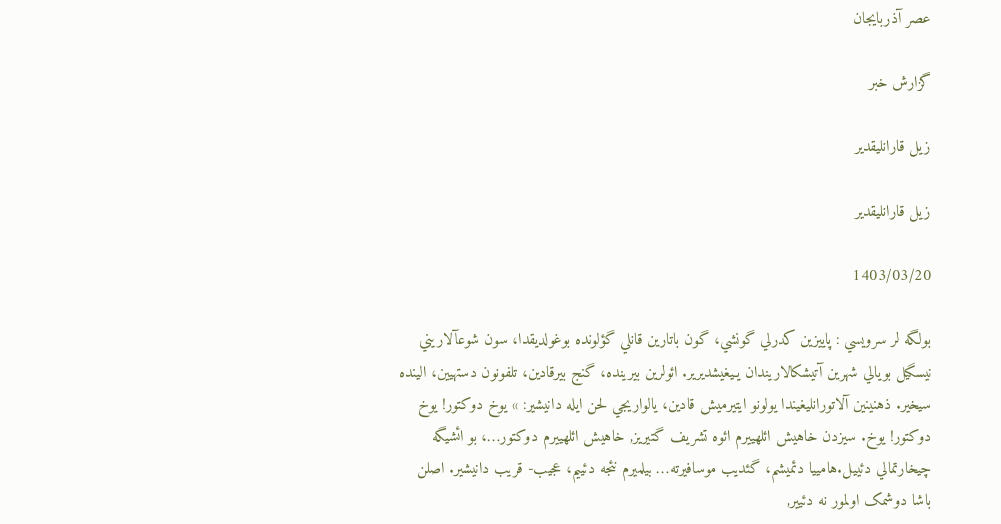عصر آذربایجان

گزارش خبر

زيل قارانليقدير

زيل قارانليقدير

1403/03/20

بولگه لر سرويسي : پاييزين کدرلي گونشي، گون باتارين قانلي گؤلونده بوغولديقدا، سون شوعآلاريني نيسگيل بويالي شهرين آتيشکالاريندان يـيغيشديرير. ائولرين بيرينده، گنج بيرقادين، تلفونون دستهيين، الينده سيخير. ذهنينين آلاتورانليغيندا يولونو ايتيرميش قادين، يالواريجي لحن ايله دانيشير: » يوخ دوکتور! يوخ دوکتور! يوخ. سيزدن خاهيش ائلهييرم ائوه تشريف گتيريز, خاهيش ائلهييرم دوکتور…، بو ائشيگه چيخارتمالي دئييل.هامييا دئميشم، گئديب موسافيرته… بيلميرم نئجه دئييم، عجيب- قريب دانيشير. اصلن باشا دوشمک اولمور نه دئيير,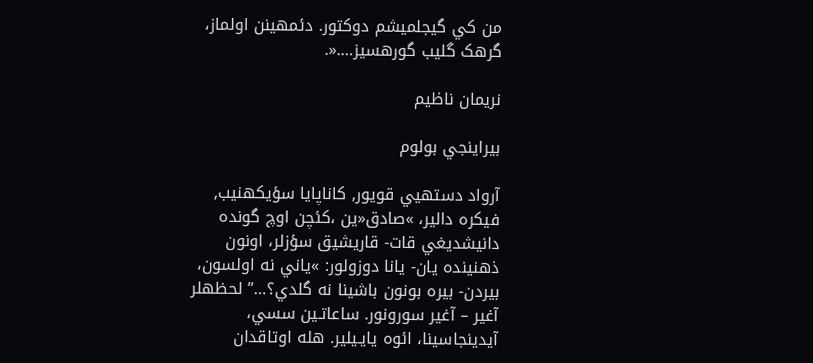من کي گيجلميشم دوکتور. دئمهينن اولماز، گرهک گليب گورهسيز….«.

نريمان ناظيم

بيراينجي بولوم

آرواد دستهيي قويور, کاناپايا سؤيکهنيب, فيکره دالير، »صادق«ين ،کئچن اوچ گونده دانيشديغي قات- قاريشيق سؤزلر، اونون ذهنينده يان- يانا دوزولور: »ياني نه اولسون، بيردن- بيره بونون باشينا نه گلدي؟…” لحظهلر آغير – آغير سورونور. ساعاتـين سسي، آيدينجاسينا، ائوه يايـيلير. هله اوتاقدان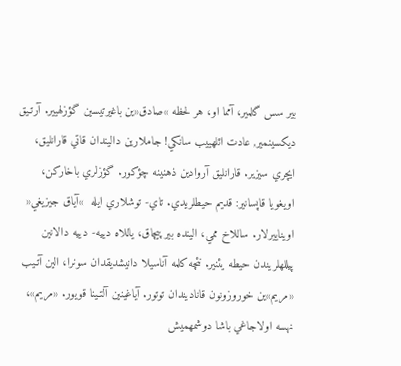بير سس گلمير، آمما او، هر لحظه »صادق«ين باغيرتيسين گؤزلهيير. آرتـيق ديکسينمير, عادت ائلهييب سانکي! جاملارين داليندان قاتي قارانليق، ايچري سيزير. قارانليق آروادين ذهنينه چؤکور. گؤزلري باخارکن، اويغويا قاپسانير: قديم حيطلريدي. تاي- توشلاري ايله  »آياق جيزيغي« اويناييرلار. ساللاخ ممي، الينده بير پيچاق، ياللاه دييه- دييه دالانين پيللهلريندن حيطه يئنير. نئچه کلمه آناسيلا دانيشديقدان سونرا، الين آتـيب «مريم»ين خوروزونون قاناديندان توتور. آياغينين آلتـينا قويور. «مريم»، نهسه اولاجاغي باشا دوشمهميش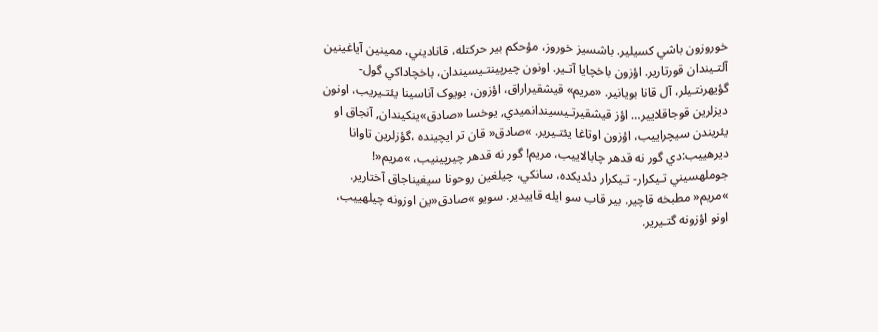خوروزون باشي کسيلير. باشسيز خوروز، مؤحکم بير حرکتله، قاناديني، ممينين آياغينين آلتـيندان قورتارير. اؤزون باخچايا آتـير. اونون چيرپينتـيسيندان، باخچاداکي گول- گؤيهرنتـيلر، آل قانا بويانير. «مريم» قيشقيراراق، اؤزون، بويوک آناسينا يئتـيريب، اونون ديزلرين قوجاقلايير… اؤز قيشقيرتـيسيندانميدي, يوخسا «صادق»ينکيندان, آنجاق او يئريندن سيچراييب، اؤزون اوتاغا يئتـيرير. »صادق« قان تر ايچينده ،گؤزلرين تاوانا ديرهييب:دي گور نه قدهر چابالاييب، مريم! گور نه قدهر چيرپينيب، »مريم«! جوملهسيني تـيکرار- تـيکرار دئديکده، سانکي، چيلغين روحونا سيغيناجاق آختارير. »مريم« مطبخه قاچير. بير قاب سو ايله قاييدير. سويو »صادق«ين اوزونه چيلهييب، اونو اؤزونه گتـيرير.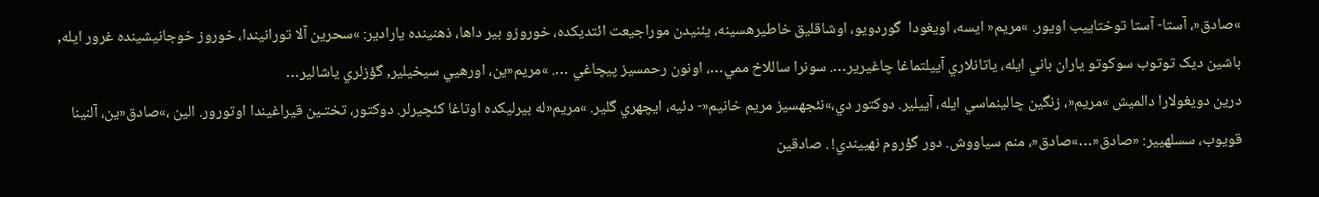»صادق«، آستا- آستا توختاييب اويور. »مريم« ايسه، اويغودا  گوردويو، اوشاقليق خاطيرهسينه، يئنيدن موراجيعت ائتديکده، خوروزو بير داها، ذهنينده يارادير: »سحرين آلا تورانيندا، خوروز خوجانيشينده غرور ايله, باشين ديک توتوب سوکوتو ياران باني ايله، ياتانلاري آييلتماغا چاغيرير…. سونرا ساللاخ ممي…، اونون رحمسيز پيچاغي …. »مريم«ين، اورهيي سيخيلير, گؤزلري ياشالير…
درين دويغولارا دالميش »مريم«، زنگين چالينماسي ايله، آييلير. دوکتور دي،»نئجهسيز مريم خانيم«- دئيه، ايچهري گلير. »مريم«له بيرليکده اوتاغا کئچيرلر. دوکتور، تختـين قيراغيندا اوتورور. الين ،»صادق«ين، آلنينا قويوب، سسلهيير: «صادق«…»صادق«، منم سياووش. دور گؤروم نهييندي! . صادقين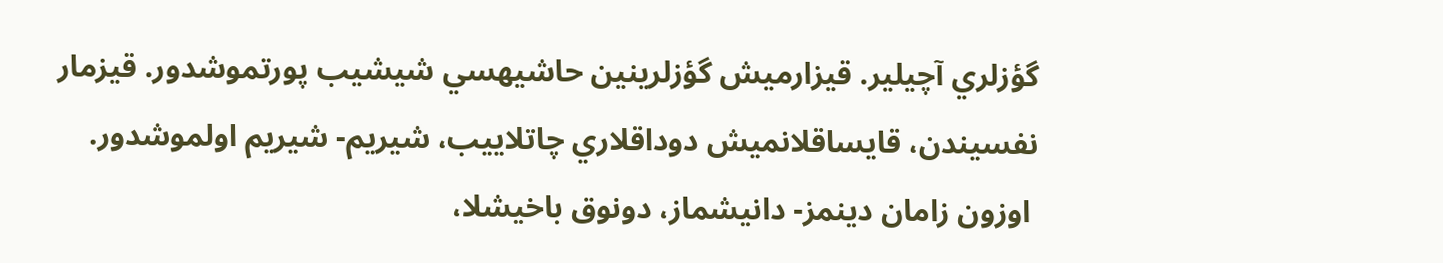گؤزلري آچيلير. قيزارميش گؤزلرينين حاشيهسي شيشيب پورتموشدور. قيزمار نفسيندن، قايساقلانميش دوداقلاري چاتلاييب، شيريم- شيريم اولموشدور.
 اوزون زامان دينمز- دانيشماز، دونوق باخيشلا،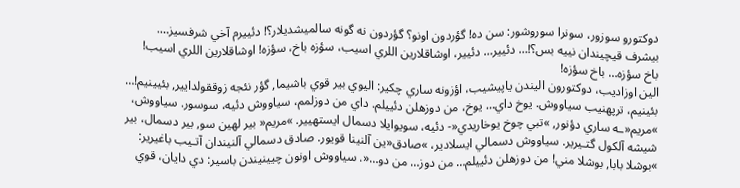دوکتورو سوزور، سونرا سوروشور: سن ده! گؤردون اونو؟ گؤردون نه گونه سالميشديلار؟! دئييرم آخي شرفسيز…. بيشرف قيچيندان نييه بس؟!… دئيير… دئيير، اوشاقلارين اللري اسيب، سؤزه باخ، سؤزه! اوشاقلارين اللري اسيب! باخ سؤزه… باخ سؤزه!
الين اوزاديب، دوکتورون اليندن ياپيشيب، اؤزونه ساري چکير: اليوي بير قوي باشيما, گؤر نئجه زوققولدايير, بئيينيم!… بئينيم، ترپهنيب سياووش. يوخ داي… يوخ، من دوزهلن دئييلم. داي من دوزلمم، سياووش دئيه، سوسور. سياووش، »مريم«ـه ساري دؤنور, »تبي چوخ يوخاريدي«- دئيه، سويو‌ايلا دسمال ايستهيير. »مريم« بير لهين سو, بير دسمال، بير شيشه آلکول گتـيرير. سياووش دسمالي ايسلادير، »صادق«ين آلنينا قويور. صادق دسمالي آلنيندان آتـيب باغيرير: »بوشلا بابا, بوشلا مني! من دوزهلن دئييلم… من دوز… من دو…«. سياووش اونون چيينيندن باسير: دي دايان، قوي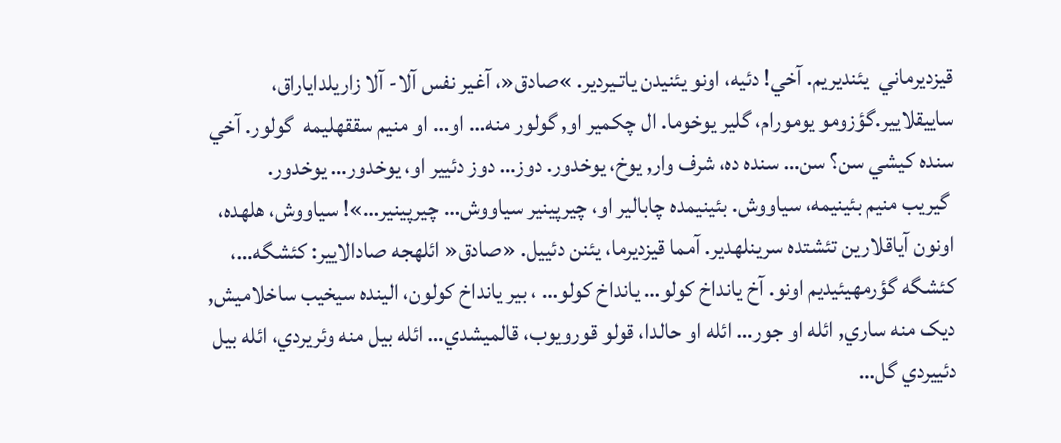قيزديرماني  يئنديريم. آخي! دئيه، اونو يئنيدن ياتـيردير. »صادق«، آغير نفس آلا- آلا زاريلداياراق، ساييقلايير.گؤزومو يومورام، گلير يوخوما. ال چکمير او, گولور منه… او… او منيم سققهليمه  گولور. آخي سنده کيشي سن؟ سن… سنده ده، شرف وار, يوخ، يوخدور. دوز… دوز دئيير او، يوخدور… يوخدور.
 گيريب منيم بئينيمه، سياووش. بئينيمده چابالير او، چيرپينير سياووش… چيرپينير…»! سياووش، هلهده، اونون آياقلارين تئشتده سرينلهدير. آمما قيزديرما، يئنن دئييل. «صادق« ائلهجه صادالايير: کئشگه…، کئشگه گؤرمهيئيديم اونو. آخ يانداخ کولو… يانداخ کولو… ، بير يانداخ کولون، الينده سيخيب ساخلاميش, ديک منه ساري, ائله او جور… ائله او حالدا، قولو قورويوب، قالميشدي… ائله بيل منه وئريردي، ائله بيل دئييردي گل…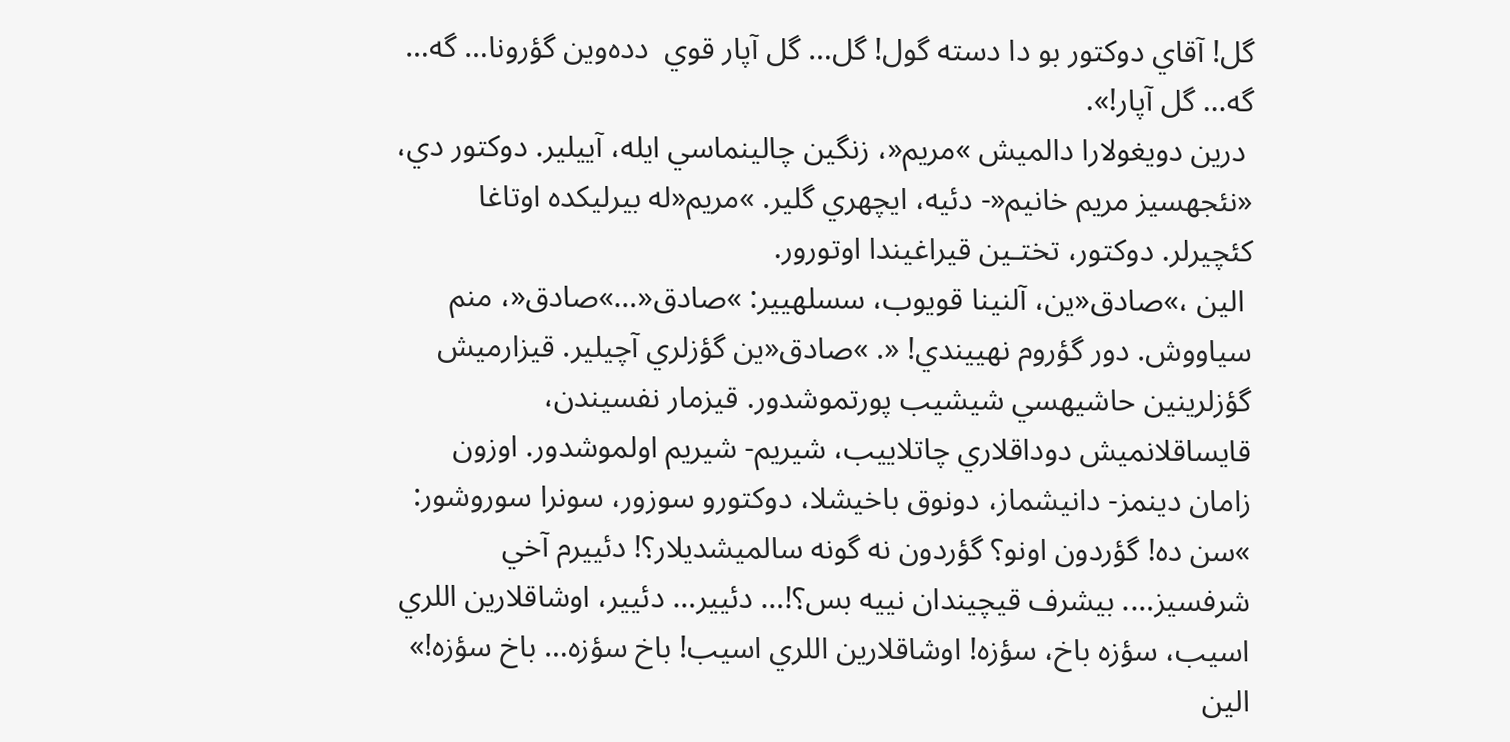گل! آقاي دوکتور بو دا دسته گول! گل… گل آپار قوي  دده‌وين گؤرونا… گه… گه… گل آپار!».
 درين دويغولارا دالميش »مريم«، زنگين چالينماسي ايله، آييلير. دوکتور دي، «نئجهسيز مريم خانيم«- دئيه، ايچهري گلير. »مريم«له بيرليکده اوتاغا کئچيرلر. دوکتور، تختـين قيراغيندا اوتورور.
 الين ،»صادق«ين، آلنينا قويوب، سسلهيير: »صادق«…»صادق«، منم سياووش. دور گؤروم نهييندي! «. »صادق«ين گؤزلري آچيلير. قيزارميش گؤزلرينين حاشيهسي شيشيب پورتموشدور. قيزمار نفسيندن، قايساقلانميش دوداقلاري چاتلاييب، شيريم- شيريم اولموشدور. اوزون زامان دينمز- دانيشماز، دونوق باخيشلا، دوکتورو سوزور، سونرا سوروشور: »سن ده! گؤردون اونو؟ گؤردون نه گونه سالميشديلار؟! دئييرم آخي شرفسيز…. بيشرف قيچيندان نييه بس؟!… دئيير… دئيير، اوشاقلارين اللري اسيب، سؤزه باخ، سؤزه! اوشاقلارين اللري اسيب! باخ سؤزه… باخ سؤزه!»
الين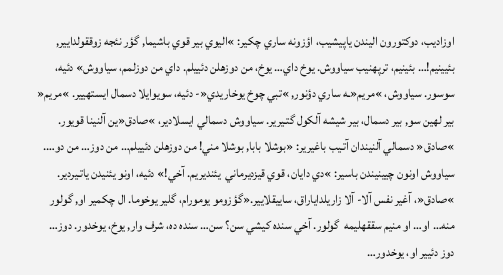اوزاديب، دوکتورون اليندن ياپيشيب، اؤزونه ساري چکير: »اليوي بير قوي باشيما, گؤر نئجه زوققولدايير, بئيينيم!… بئينيم، ترپهنيب سياووش. يوخ داي… يوخ، من دوزهلن دئييلم. داي من دوزلمم، سياووش» دئيه، سوسور. سياووش، »مريم«ـه ساري دؤنور, »تبي چوخ يوخاريدي«- دئيه، سويو‌ايلا دسمال ايستهيير. »مريم« بير لهين سو, بير دسمال، بير شيشه آلکول گتـيرير. سياووش دسمالي ايسلادير، »صادق«ين آلنينا قويور. »صادق« دسمالي آلنيندان آتـيب باغيرير: «بوشلا بابا, بوشلا مني! من دوزهلن دئييلم… من دوز… من دو…. سياووش اونون چيينيندن باسير: »دي دايان، قوي قيزديرماني  يئنديريم. آخي!» دئيه، اونو يئنيدن ياتـيردير. »صادق«، آغير نفس آلا- آلا زاريلداياراق، ساييقلايير.«گؤزومو يومورام، گلير يوخوما. ال چکمير او, گولور منه… او… او منيم سققهليمه  گولور. آخي سنده کيشي سن؟ سن… سنده ده، شرف وار, يوخ، يوخدور. دوز… دوز دئيير او، يوخدور…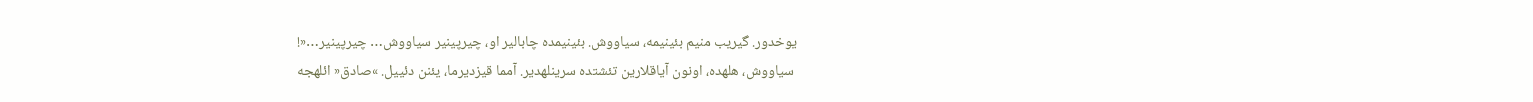يوخدور. گيريب منيم بئينيمه، سياووش. بئينيمده چابالير او، چيرپينير سياووش… چيرپينير…«!
 سياووش، هلهده، اونون آياقلارين تئشتده سرينلهدير. آمما قيزديرما، يئنن دئييل. »صادق« ائلهجه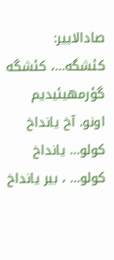صادالايير: کئشگه…، کئشگه گؤرمهيئيديم اونو. آخ يانداخ کولو… يانداخ کولو… ، بير يانداخ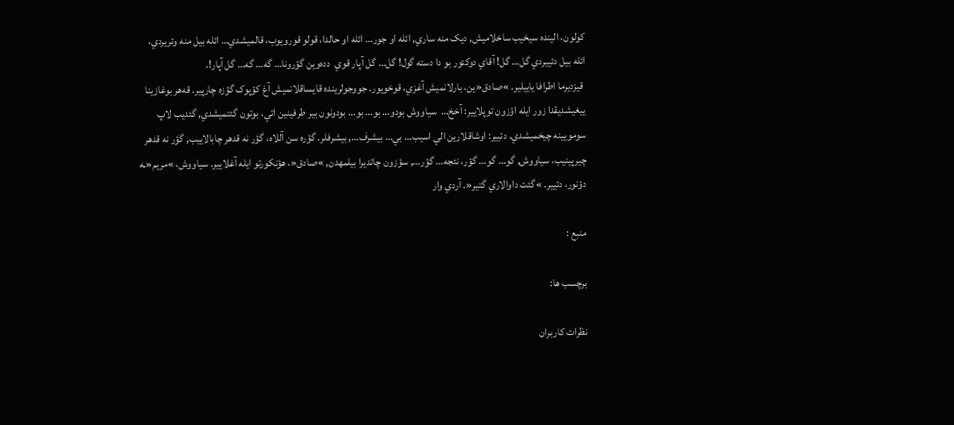کولون، الينده سيخيب ساخلاميش, ديک منه ساري, ائله او جور… ائله او حالدا، قولو قورويوب، قالميشدي… ائله بيل منه وئريردي، ائله بيل دئييردي گل… گل! آقاي دوکتور بو دا دسته گول! گل… گل آپار قوي  دده‌وين گؤرونا… گه… گه… گل آپار!.
 قيزديرما اطرافا ياييلير. »صادق«ين، بارلانميش آغزي، قوخويور. جووجولرينده قايساقلانميش آغ کؤپوک گؤزه چارپير. قه‌هر بوغازينا ييغيشديقدا زور ايله اؤزون توپلايير: آخخ…  سياووش بودو… بو… بو… بودونون بير طرفينين اتي، بوتون گئتميشدي, گئديب لاپ سومويينه چيخميشدي. دئيير: اوشاقلارين الي اسيب… بي… بيشرف…, بيشرفلر. گؤره سن آللاه، گؤر نه قدهر چابالاييب, گؤر نه قدهر چيرپينيب، سياووش, گو… گو… گؤر، نئجه… گؤر…, سؤزون چاتديرا بيلمهدن, »صادق«، هؤنکورتو ايله آغلايير. سياووش، »مريم«ـه دؤنور، دئيير. »گئت داوالاري گتير«. آردي وار

منبع :

برچسب ها:

نظرات کاربران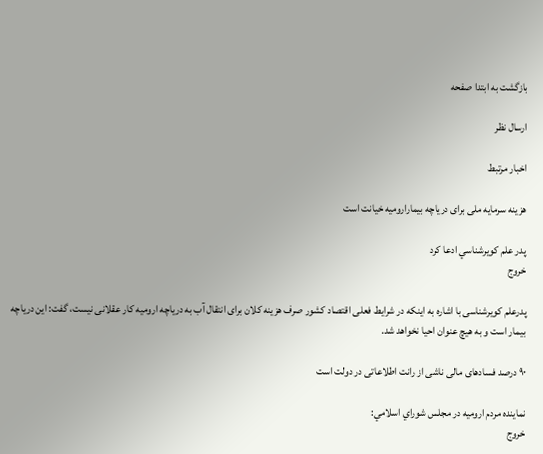بازگشت به ابتدا صفحه

ارسال نظر

اخبار مرتبط

هزینه سرمایه ملی برای دریاچه ‌بیمارارومیه خیانت است

پدر علم کويرشناسي ادعا كرد
خروج

پدرعلم کویرشناسی با اشاره به اینکه در شرایط فعلی اقتصاد کشور صرف هزینه کلان برای انتقال آب به دریاچه ارومیه کار عقلانی نیست، گفت: این دریاچه بیمار است و به هیچ عنوان احیا نخواهد شد.

۹۰ درصد فسادهای مالی ناشی از رانت اطلاعاتی در دولت است

نماينده مردم اروميه در مجلس شوراي اسلامي:
خروج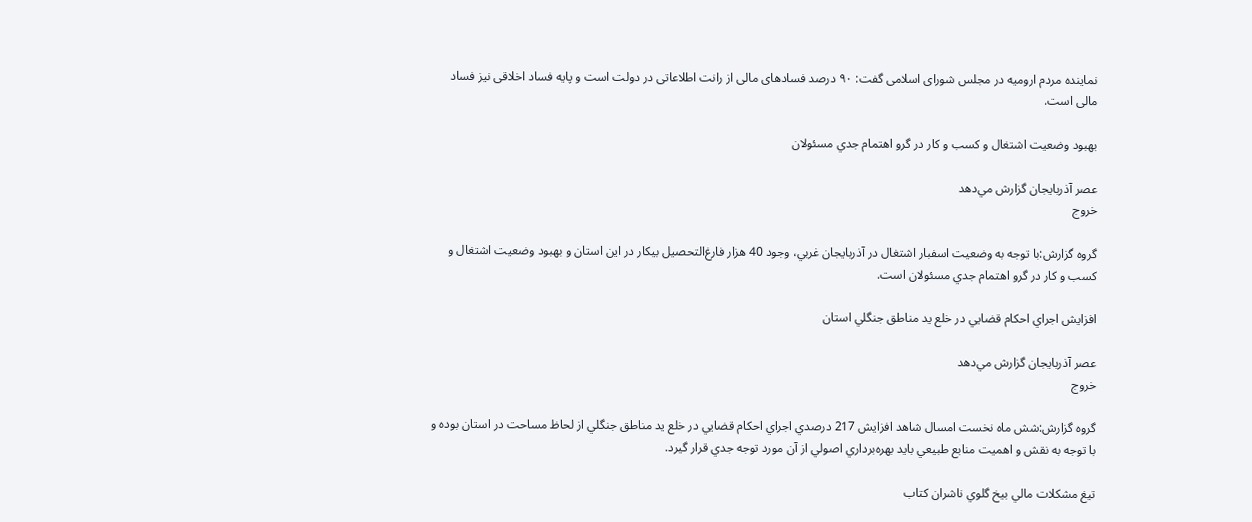نماینده مردم ارومیه در مجلس شورای اسلامی گفت: ۹۰ درصد فسادهای مالی از رانت اطلاعاتی در دولت است و پایه فساد اخلاقی نیز فساد مالی است.

بهبود وضعيت اشتغال و کسب و کار در گرو اهتمام جدي مسئولان

عصر آذربایجان گزارش مي‌دهد
خروج

گروه گزارش:با توجه به وضعيت اسفبار اشتغال در آذربايجان غربي، وجود 40 هزار فارغ‌التحصيل بيکار در اين استان و بهبود وضعيت اشتغال و کسب و کار در گرو اهتمام جدي مسئولان است.

افزايش اجراي احکام قضايي در خلع يد مناطق جنگلي استان

عصر آذربایجان گزارش مي‌دهد
خروج

گروه گزارش:شش ماه نخست امسال شاهد افزايش 217 درصدي اجراي احکام قضايي در خلع يد مناطق جنگلي از لحاظ مساحت در استان بوده و با توجه به نقش و اهميت منابع طبيعي بايد بهره‌برداري اصولي از آن مورد توجه جدي قرار گيرد.

تيغ مشکلات مالي بيخ‌ گلوي ناشران کتاب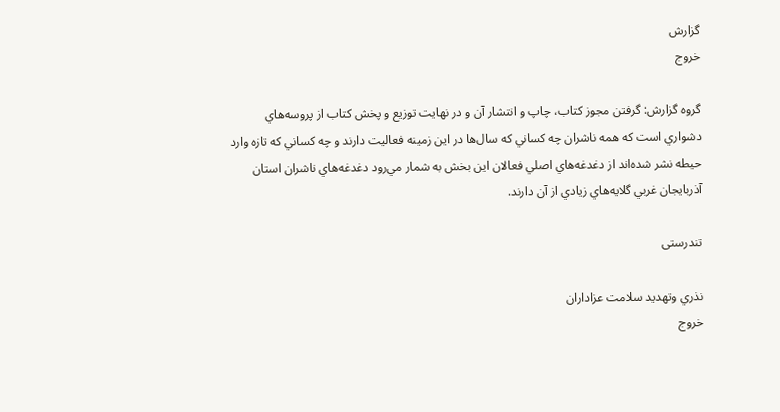گزارش
خروج

گروه گزارش: گرفتن مجوز کتاب، چاپ و انتشار آن و در ‌‌نهايت توزيع و پخش کتاب از پروسه‌هاي دشواري است که همه ناشران چه کساني که سال‌ها در اين زمينه فعاليت دارند و چه کساني که تازه وارد حيطه نشر شده‌اند از دغدغه‌هاي اصلي فعالان اين بخش به شمار مي‌رود دغدغه‌هاي ناشران استان آذربايجان غربي گلايه‌هاي زيادي از آن دارند.

تندرستی

نذري وتهديد سلامت عزاداران
خروج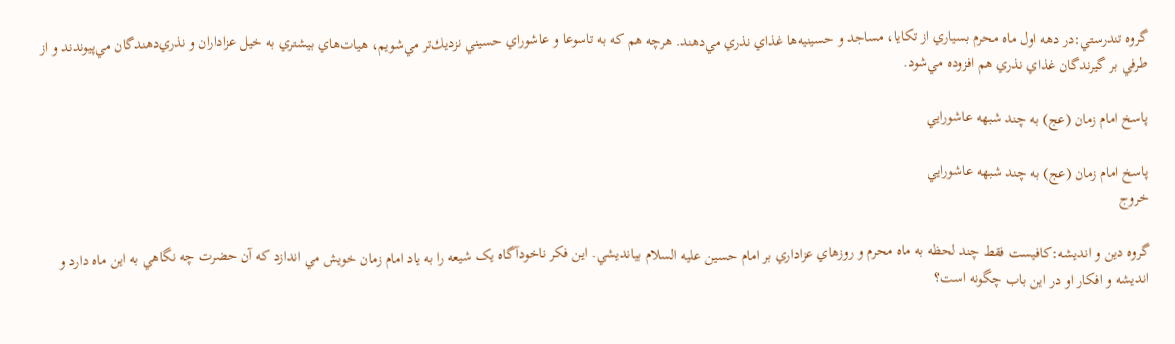گروه تندرستي:در دهه اول ماه محرم بسياري از تكايا، مساجد و حسينيه‌ها غذاي نذري مي‌دهند. هرچه هم كه به تاسوعا و عاشوراي حسيني نزديك‌تر مي‌شويم، هيات‌هاي بيشتري به خيل عزاداران و نذري‌دهندگان مي‌پيوندند و از طرفي بر گيرندگان غذاي نذري هم افزوده مي‌شود.

پاسخ امام زمان (عج) به چند شبهه عاشورايي

پاسخ امام زمان (عج) به چند شبهه عاشورايي
خروج

گروه دين و انديشه:کافيست فقط چند لحظه به ماه محرم و روزهاي عزاداري بر امام حسين عليه السلام بيانديشي. اين فکر ناخودآگاه يک شيعه را به ياد امام زمان خويش مي اندازد که آن حضرت چه نگاهي به اين ماه دارد و انديشه و افکار او در اين باب چگونه است؟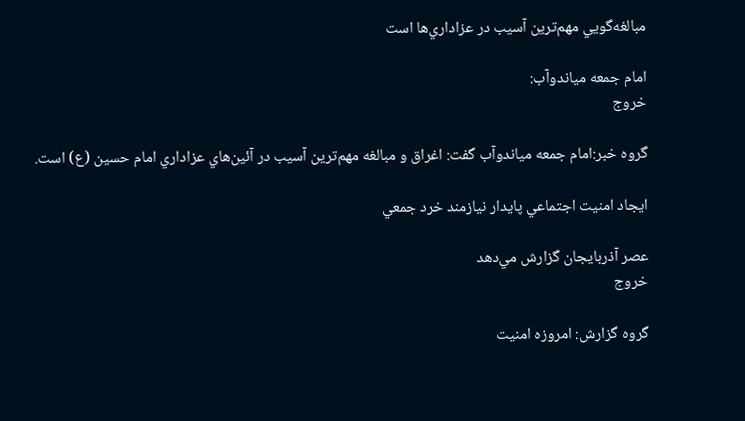مبالغه‌گويي مهم‌ترين آسيب در عزاداري‌ها است

امام جمعه مياندوآب:
خروج

گروه خبر:امام جمعه مياندوآب گفت: اغراق و مبالغه مهم‌ترين آسيب در آئين‌‌هاي عزاداري امام حسين (ع) است.

ايجاد امنيت اجتماعي پايدار نيازمند خرد جمعي

عصر آذربايجان گزارش مي‌دهد
خروج

گروه گزارش: امروزه امنيت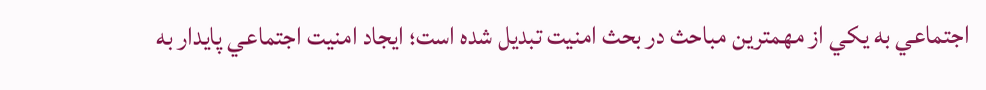اجتماعي به يکي از مهمترين مباحث در بحث امنيت تبديل شده است؛ ايجاد امنيت اجتماعي پايدار به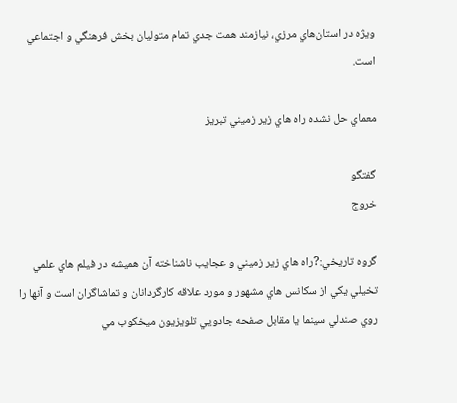ويژه در استان‌هاي مرزي، نيازمند همت جدي تمام متوليان بخش فرهنگي و اجتماعي است.

معماي حل نشده راه هاي زير زميني تبريز

گفتگو
خروج

گروه تاريخي:?راه هاي زير زميني و عجايب ناشناخته آن هميشه در فيلم هاي علمي تخيلي يکي از سکانس هاي مشهور و مورد علاقه کارگردانان و تماشاگران است و آنها را روي صندلي سينما يا مقابل صفحه جادويي تلويزيون ميخکوب مي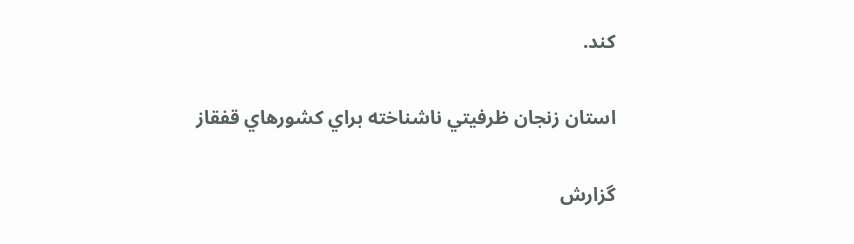کند.

استان زنجان ظرفيتي ناشناخته براي کشورهاي قفقاز

گزارش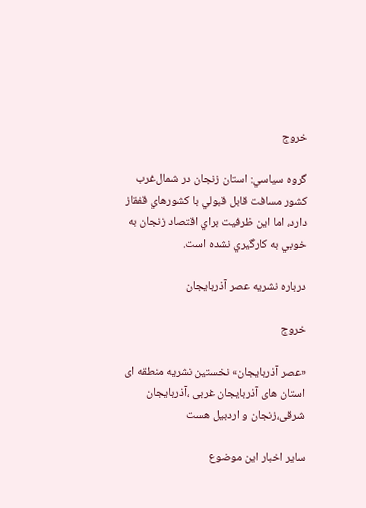خروج

گروه سياسي: استان زنجان در شمال‌غرب کشور مسافت قابل قبولي با کشورهاي قفقاز دارد، اما اين ظرفيت براي اقتصاد زنجان به خوبي به کارگيري نشده است.

درباره نشریه عصر آذربایجان

خروج

«عصر آذربایجان» نخستین نشریه منطقه ای استان های آذربایجان غربی ،آذربایجان شرقی،زنجان و اردبیل هست

سایر اخبار این موضوع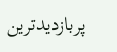پربازدیدترین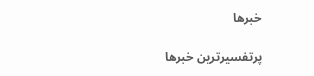خبرها

پرتفسیرترین خبرها